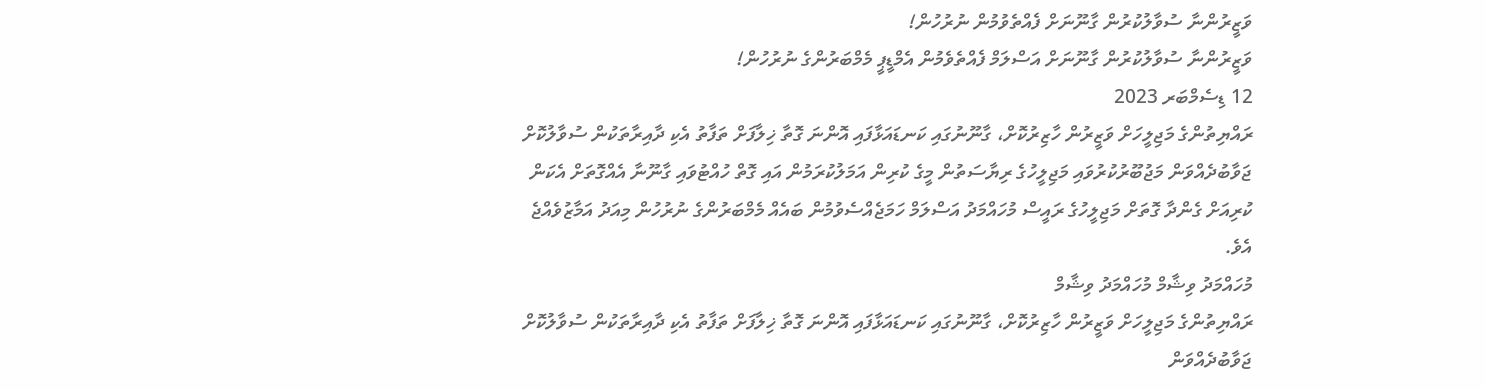ވަޒީރުންނާ ސުވާލުކުރުން ގާނޫނަށް ފެއްތެވުމުން ނުރުހުން!
ވަޒީރުންނާ ސުވާލުކުރުން ގާނޫނަށް އަސްލަމް ފެއްތެވެމުން އެމްޑީޕީ މެމްބަރުންގެ ނުރުހުން!
12 ޑިސެމްބަރ 2023
ރައްޔިތުންގެ މަޖިލީހަށް ވަޒީރުން ހާޒިރުކޮށް، ގާނޫނުގައި ކަނޑައަޅާފައި އޮންނަ ގޮތާ ޚިލާފަށް ތަފާތު އެކި ދާއިރާތަކުން ސުވާލުކޮށް ޖަވާބުދެއްވަން މަޖުބޫރުކުރުވައި މަޖިލީހުގެ ރިޔާސަތުން މީގެ ކުރިން އަމަލުކުރަމުން އައި ގޮތް ހުއްޓުވައި ގާނޫނާ އެއްގޮތަށް އެކަން ކުރިއަށް ގެންދާ ގޮތަށް މަޖިލީހުގެ ރައީސް މުހައްމަދު އަސްލަމް ހަމަޖެއްސެވުމުން ބައެއް މެމްބަރުންގެ ނުރުހުން މިއަދު އަމާޒުވެއްޖެ އެވެ.
މުހައްމަދު ވިޝާމް މުހައްމަދު ވިޝާމް
ރައްޔިތުންގެ މަޖިލީހަށް ވަޒީރުން ހާޒިރުކޮށް، ގާނޫނުގައި ކަނޑައަޅާފައި އޮންނަ ގޮތާ ޚިލާފަށް ތަފާތު އެކި ދާއިރާތަކުން ސުވާލުކޮށް ޖަވާބުދެއްވަން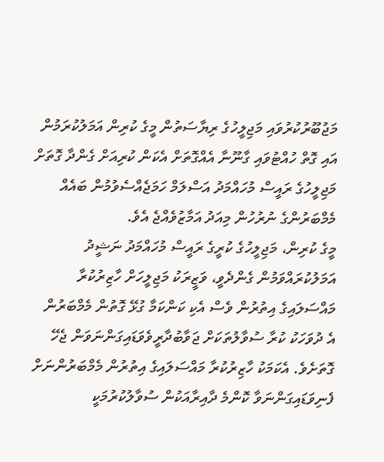މަޖުބޫރުކުރުވައި މަޖިލީހުގެ ރިޔާސަތުން މީގެ ކުރިން އަމަލުކުރަމުން އައި ގޮތް ހުއްޓުވައި ގާނޫނާ އެއްގޮތަށް އެކަން ކުރިއަށް ގެންދާ ގޮތަށް މަޖިލީހުގެ ރައީސް މުހައްމަދު އަސްލަމް ހަމަޖެއްސެވުމުން ބައެއް މެމްބަރުންގެ ނުރުހުން މިއަދު އަމާޒުވެއްޖެ އެވެ.
މީގެ ކުރިން، މަޖިލީހުގެ ކުރީގެ ރައީސް މުހައްމަދު ނަޝީދު އަމަލުކުރައްވަމުން ގެންދެވީ، ވަޒީރަކު މަޖިލީހަށް ހާޒިރުކުރާ މައްސަލައިގެ އިތުރުން ވެސް އެކި ކަންކަމާ ގުޅޭ ގޮތުން މެމްބަރުން އެ ދުވަހަކު ކުރާ ސުވާލުތަކަށް ޖަވާބުދާރީވެވަޑައިގަންނަވަން ޖެހޭ ގޮތަށެވެ. އެކަމަކު ހާޒިރުކުރާ މައްސަލައިގެ އިތުރުން މެމްބަރުންނަށް ފެނިވަޑައިގަންނަވާ ކޮންމެ ދާއިރާއަކުން ސުވާލުކުރުމަކީ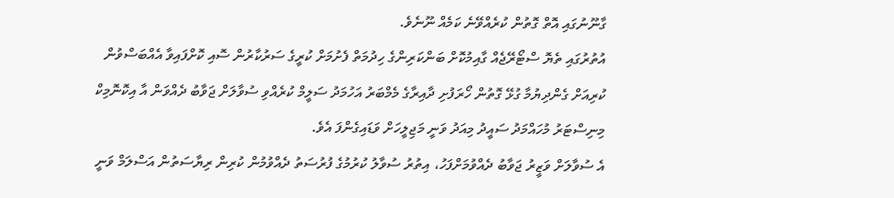ގާނޫނުގައި އޮތް ގޮތުން ކުރެއްވޭނެ ކަމެއް ނޫނެވެ.
އުތުރުގައި ތެޔޮ ސްޓޯރޭޖެއް ގާއިމުކޮށް ބަންކަރިންގެ ހިދުމަތް ފެށުމަށް ކުރީގެ ސަރުކާރުން ސޮއި ކޮށްފައިވާ އެއްބަސްވުން ކުރިއަށް ގެންދިޔުމާ ގުޅޭ ގޮތުން ހޯރަފުށި ދާއިރާގެ މެމްބަރު އަހުމަދު ސަލީމް ކުރެއްވި ސުވާލަށް ޖަވާބު ދެއްވަން އާ އިކޮނޮމިކް މިނިސްޓަރު މުހައްމަދު ސައީދު މިއަދު ވަނީ މަޖިލީހަށް ވަޑައިގެންފަ އެވެ.
އެ ސުވާލަށް ވަޒީރު ޖަވާބު ދެއްވުމަށްފަހު، އިތުރު ސުވާލު ކުރުމުގެ ފުރުސަތު ދެއްވުމުން ކުރިން ރިޔާސަތުން އަސްލަމް ވަނީ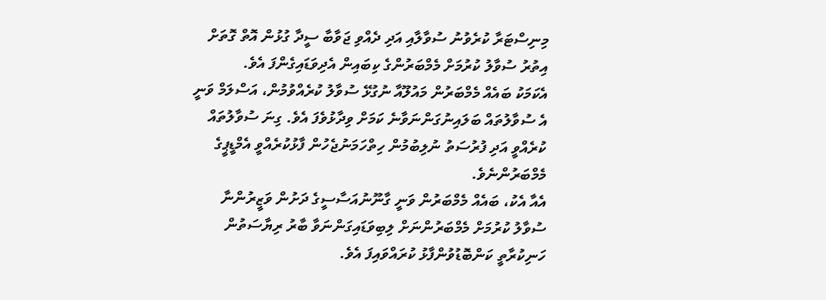މިނިސްޓަރާ ކުރެވުނު ސުވާލާއި އަދި ދެއްވި ޖަވާބާ ސީދާ ގުޅުން އޮތް ގޮތަށް އިތުރު ސުވާލު ކުރުމަށް މެމްބަރުންގެ ކިބައިން އެދިވަޑައިގެންފަ އެވެ.
އެކަމަކު ބައެއް މެމްބަރުން މައުލޫއާ ނުގުޅޭ ސުވާލު ކުރެއްވުމުން، އަސްލަމް ވަނީ އެ ސުވާލުތައް ބަލައިނުގަންނަވާނެ ކަމަށް ވިދާޅުވެފަ އެވެ. ގިނަ ސުވާލުތައް ކުރެއްވީ އަދި ފުރުސަތު ނުލިބުމުން ހިތްހަމަނުޖެހުން ފާޅުކުރެއްވީ އެމްޑީޕީގެ މެމްބަރުންނެވެ.
އެއާ އެކު، ބައެއް މެމްބަރުން ވަނީ ގާނޫނުއަސާސީގެ ދަށުން ވަޒީރުންނާ ސުވާލު ކުރުމަށް މެމްބަރުންނަށް ލިބިވަޑައިގަންނަވާ ބާރު ރިޔާސަތުން ހަނިކުރާތީ ކަންބޮޑުވުންފާޅު ކުރައްވައިފަ އެވެ.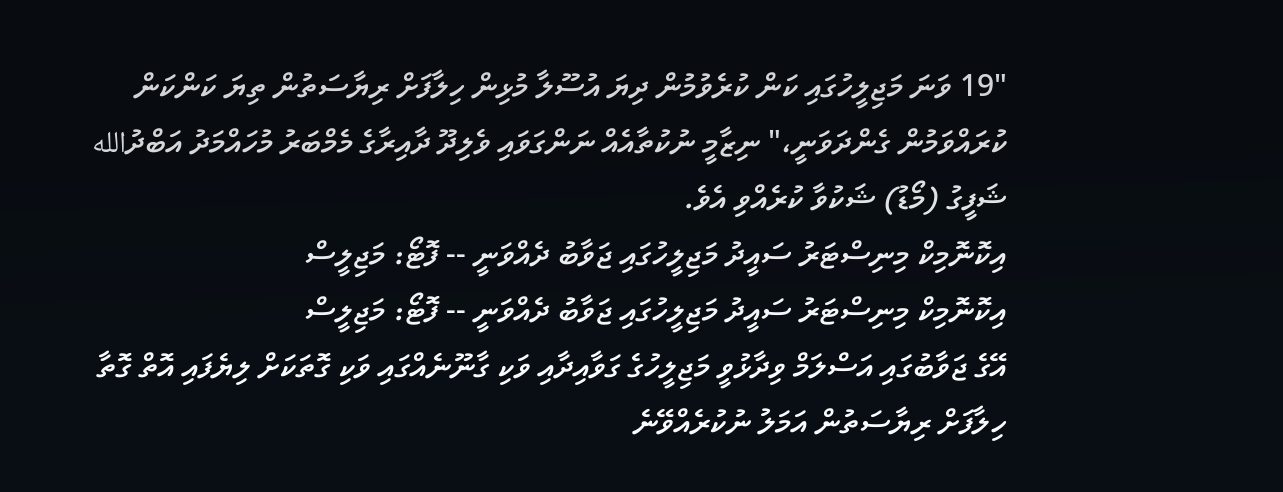"19 ވަނަ މަޖިލީހުގައި ކަން ކުރެވުމުން ދިޔަ އުސޫލާ މުޅިން ހިލާފަށް ރިޔާސަތުން ތިޔަ ކަންކަން ކުރައްވަމުން ގެންދަވަނީ،" ނިޒާމީ ނުކުތާއެއް ނަންގަވައި ވެލިދޫ ދާއިރާގެ މެމްބަރު މުހައްމަދު އަބްދުالله ޝަފީގު (މޯޑު) ޝަކުވާ ކުރެއްވި އެވެ.
އިކޮނޮމިކް މިނިސްޓަރު ސައީދު މަޖިލީހުގައި ޖަވާބު ދެއްވަނީ -- ފޮޓޯ: މަޖިލީސް
އިކޮނޮމިކް މިނިސްޓަރު ސައީދު މަޖިލީހުގައި ޖަވާބު ދެއްވަނީ -- ފޮޓޯ: މަޖިލީސް
އޭގެ ޖަވާބުގައި އަސްލަމް ވިދާޅުވީ މަޖިލީހުގެ ގަވާއިދާއި ވަކި ގާނޫނެއްގައި ވަކި ގޮތަކަށް ލިޔެފައި އޮތް ގޮތާ ހިލާފަށް ރިޔާސަތުން އަމަލު ނުކުރެއްވޭނެ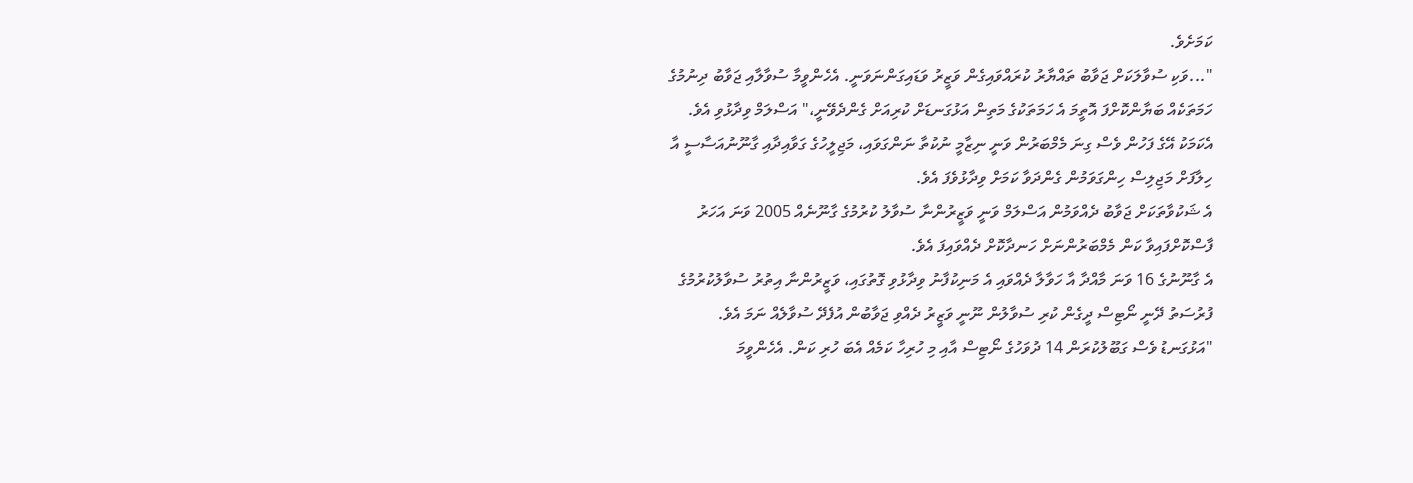ކަމަށެވެ.
"...ވަކި ސުވާލަކަށް ޖަވާބު ތައްޔާރު ކުރައްވައިގެން ވަޒީރު ވަޑައިގަންނަވަނީ. އެހެންވީމާ ސުވާލާއި ޖަވާބު ދިނުމުގެ ހަމަތަކެއް ބަޔާންކޮށްފަ އޮތީމަ އެ ހަމަތަކުގެ މަތިން އަޅުގަނޑަށް ކުރިއަށް ގެންދެވޭނީ،" އަސްލަމް ވިދާޅުވި އެވެ.
އެކަމަކު އޭގެ ފަހުން ވެސް ގިނަ މެމްބަރުން ވަނީ ނިޒާމީ ނުކުތާ ނަންގަވައި، މަޖިލީހުގެ ގަވާއިދާއި ގާނޫނުއަސާސީ އާ ހިލާފަށް މަޖިލިސް ހިންގަވަމުން ގެންދަވާ ކަމަށް ވިދާޅުވެފަ އެވެ.
އެ ޝަކުވާތަކަށް ޖަވާބު ދެއްވަމުން އަސްލަމް ވަނީ ވަޒީރުންނާ ސުވާލު ކުރުމުގެ ގާނޫނެއް 2005 ވަނަ އަހަރު ފާސްކޮށްފައިވާ ކަން މެމްބަރުންނަށް ހަނދާކޮށް ދެއްވައިފަ އެވެ.
އެ ގާނޫނުގެ 16 ވަނަ މާއްދާ އާ ހަވާލާ ދެއްވައި އެ މަނިކުފާނު ވިދާޅުވި ގޮތުގައި، ވަޒީރުންނާ އިތުރު ސުވާލުކުރުމުގެ ފުރުސަތު ދޭނީ ނޯޓިސް ދީގެން ކުރި ސުވާލުން ނޫނީ ވަޒީރު ދެއްވި ޖަވާބުން އުފެދޭ ސުވާލެއް ނަމަ އެވެ.
"އަޅުގަނޑު ވެސް ގަބޫލުކުރަން 14 ދުވަހުގެ ނޯޓިސް އާއި މި ހުރިހާ ކަމެއް އެބަ ހުރި ކަން. އެހެންވީމަ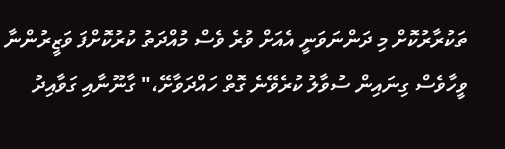ތަކުރާރުކޮށް މި ދަންނަވަނީ އެއަށް ވުރެ ވެސް މުއްދަތު ކުރުކޮށްފަ ވަޒީރުންނާ ވީހާވެސް ގިނައިން ސުވާލު ކުރެވޭނެ ގޮތް ހައްދަވާށޭ،" ގާނޫނާއި ގަވާއިދު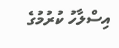އިސްލާހު ކުރުމުގެ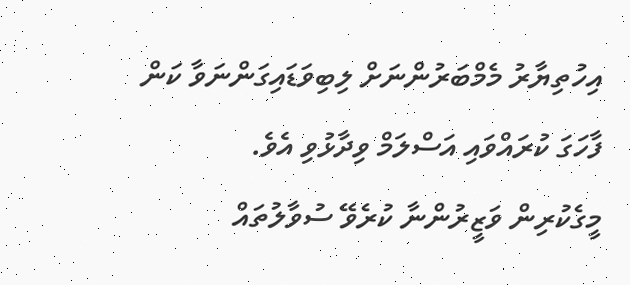އިހުތިޔާރު މެމްބަރުންނަށް ލިބިވަޑައިގަންނަވާ ކަން ފާހަގަ ކުރައްވައި އަސްލަމް ވިދާޅުވި އެވެ.
މީގެކުރިން ވަޒީރުންނާ ކުރެވޭ ސުވާލުތައް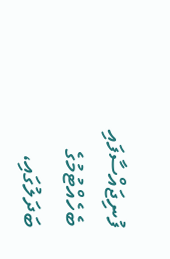ފުނިޖައްސާފައި ބެހެއްޓުމުގެ ބަދަލުގައި،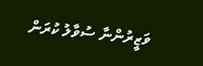ވަޒީރުންނާ ސުވާލު ކުރަން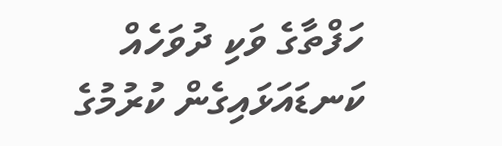ހަފްތާގެ ވަކި ދުވަހެއް ކަނޑައަޅައިގެން ކުރުމުގެ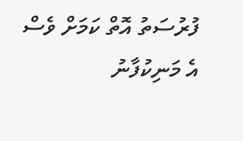ފުރުސަތު އޮތް ކަމަށް ވެސް އެ މަނިކުފާނު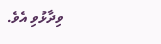ވިދާޅުވި އެވެ.